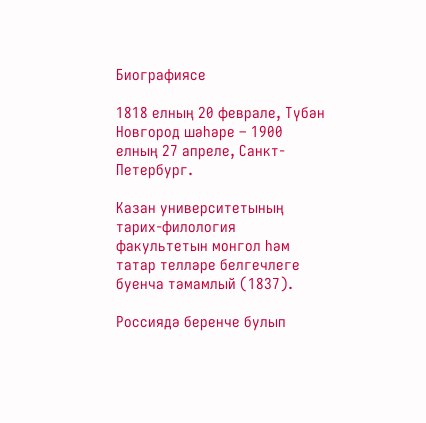Биографиясе

1818 елның 20 феврале, Түбән Новгород шәһәре – 1900 елның 27 апреле, Санкт-Петербург.

Казан университетының тарих-филология факультетын монгол һәм татар телләре белгечлеге буенча тәмамлый (1837).

Россиядә беренче булып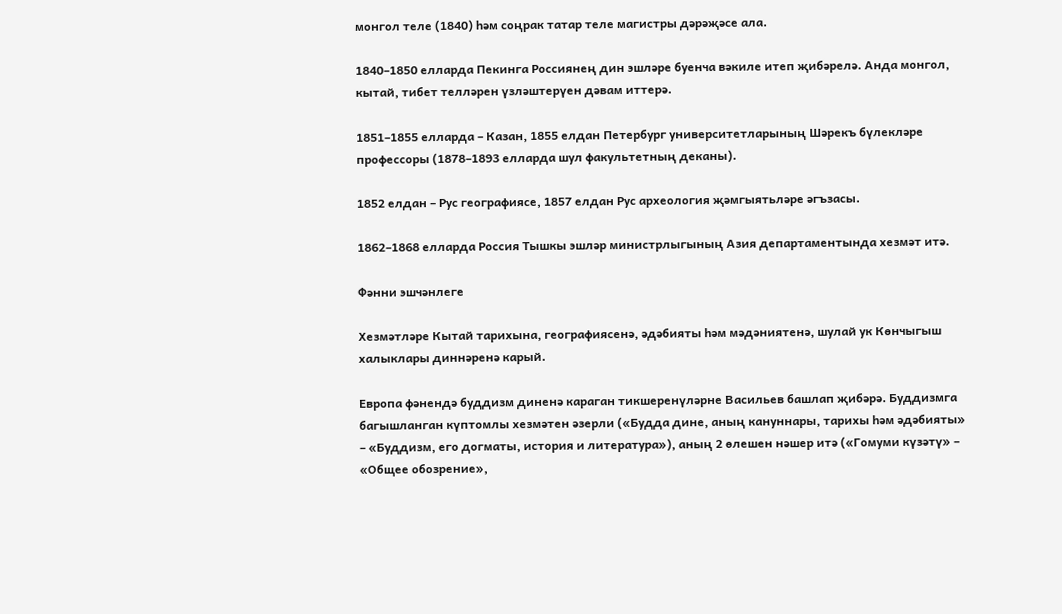монгол теле (1840) һәм соңрак татар теле магистры дәрәҗәсе ала.

1840–1850 елларда Пекинга Россиянең дин эшләре буенча вәкиле итеп җибәрелә. Анда монгол, кытай, тибет телләрен үзләштерүен дәвам иттерә.

1851–1855 елларда – Казан, 1855 елдан Петербург университетларының Шәрекъ бүлекләре профессоры (1878–1893 елларда шул факультетның деканы).

1852 елдан – Рус географиясе, 1857 елдан Рус археология җәмгыятьләре әгъзасы.

1862–1868 елларда Россия Тышкы эшләр министрлыгының Азия департаментында хезмәт итә.

Фәнни эшчәнлеге

Хезмәтләре Кытай тарихына, географиясенә, әдәбияты һәм мәдәниятенә, шулай ук Көнчыгыш халыклары диннәренә карый.

Европа фәнендә буддизм диненә караган тикшеренүләрне Васильев башлап җибәрә. Буддизмга багышланган күптомлы хезмәтен әзерли («Будда дине, аның кануннары, тарихы һәм әдәбияты» – «Буддизм, его догматы, история и литература»), аның 2 өлешен нәшер итә («Гомуми күзәтү» – «Общее обозрение»,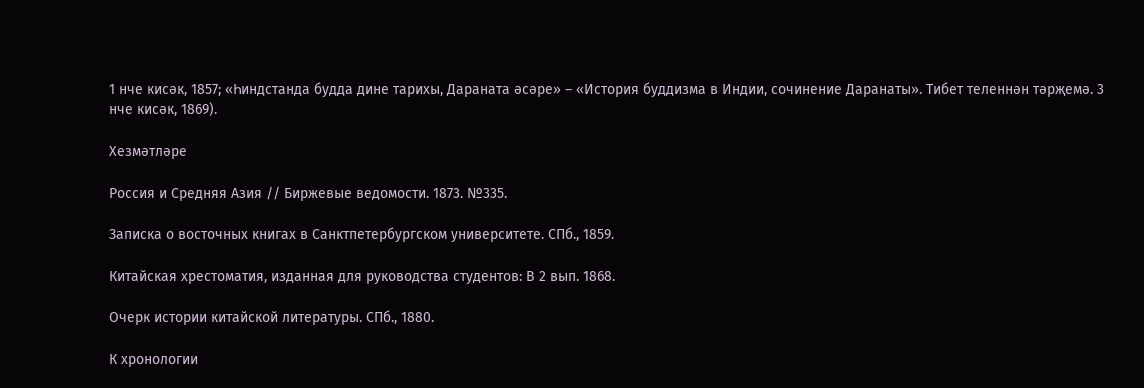1 нче кисәк, 1857; «Һиндстанда будда дине тарихы, Дараната әсәре» – «История буддизма в Индии, сочинение Даранаты». Тибет теленнән тәрҗемә. 3 нче кисәк, 1869).

Хезмәтләре

Россия и Средняя Азия // Биржевые ведомости. 1873. №335.

Записка о восточных книгах в Санктпетербургском университете. СПб., 1859.

Китайская хрестоматия, изданная для руководства студентов: В 2 вып. 1868.

Очерк истории китайской литературы. СПб., 1880.

К хронологии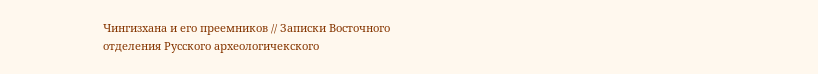Чингизхана и его преемников // Записки Восточного отделения Русского археологичекского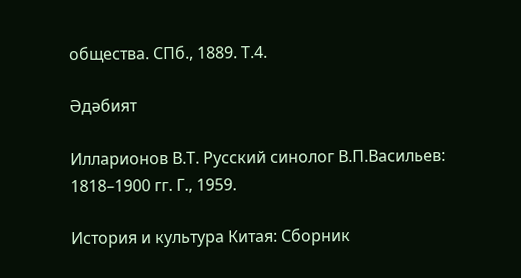общества. СПб., 1889. Т.4.

Әдәбият

Илларионов В.Т. Русский синолог В.П.Васильев: 1818–1900 гг. Г., 1959.

История и культура Китая: Сборник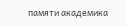памяти академика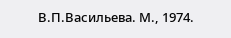В.П.Васильева. М., 1974.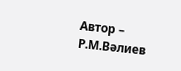Автор – Р.М.Вәлиев